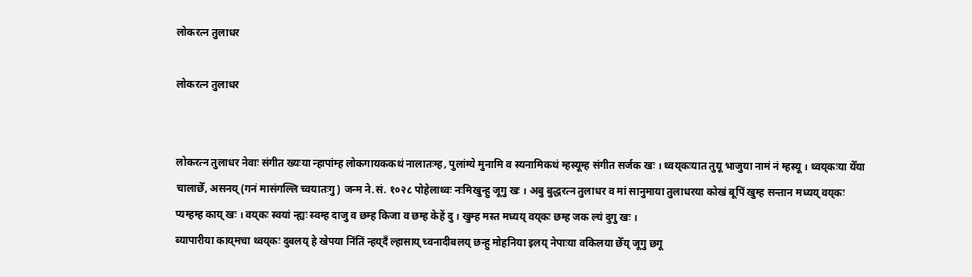लोकरत्न तुलाधर

लोकरत्न तुलाधर


लोकरत्न तुलाधर नेवाः संगीत ख्यःया न्हापांम्ह लोकगायककथं नालातःम्ह, पुलांम्ये मुनामि व स्यनामिकथं म्हस्यूम्ह संगीत सर्जक खः । थ्वय्‌कःयात तुयू भाजुया नामं नं म्हस्यू । थ्वय्‌कःया येँया चालाछेँ, असनय्‌ (गनं मासंगल्लि च्वयातःगु) जन्म ने.सं. १०२८ पोहेलाथ्वः नःमिखुन्हु जूगु खः । अबु बुद्धरत्न तुलाधर व मां सानुमाया तुलाधरया कोखं बूपिं खुम्ह सन्तान मध्यय्‌ वय्‌कः प्यम्हम्ह काय्‌ खः । वय्‌कः स्वयां न्ह्यः स्वम्ह दाजु व छम्ह किजा व छम्ह केहें दु । खुम्ह मस्त मध्यय्‌ वय्‌कः छम्ह जक ल्यं दुगु खः ।
ब्यापारीया काय्‌मचा थ्वय्‌कः दुबलय्‌ हे खेपया निंतिं न्हय्‌दँ ल्हासाय्‌ च्वनादीबलय्‌ छन्हु मोहनिया इलय्‌ नेपाःया वकिलया छेँय्‌ जूगु छगू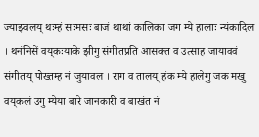ज्याझ्वलय्‌ थःम्हं सःमसः बाजं थाथां कालिका जग म्ये हालाः न्यंकादिल । थनंनिसें वय्‌कःयाके झीगु संगीतप्रति आसक्त व उत्साह जायाववं संगीतय्‌ पोख्तम्ह नं जुयावल । राग व तालय्‌ हंक म्ये हालेगु जक मखु वय्‌कलं उगु म्येया बारे जानकारी व बाखंत नं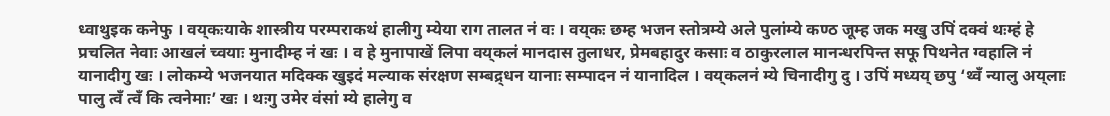ध्वाथुइक कनेफु । वय्‌कःयाके शास्त्रीय परम्पराकथं हालीगु म्येया राग तालत नं वः । वय्‌कः छम्ह भजन स्तोत्रम्ये अले पुलांम्ये कण्ठ जूम्ह जक मखु उपिं दक्वं थःम्हं हे प्रचलित नेवाः आखलं च्वयाः मुनादीम्ह नं खः । व हे मुनापाखें लिपा वय्‌कलं मानदास तुलाधर, प्रेमबहादुर कसाः व ठाकुरलाल मानन्धरपिन्त सफू पिथनेत ग्वहालि नं यानादीगु खः । लोकम्ये भजनयात मदिक्क खुइदं मल्याक संरक्षण सम्बद्र्धन यानाः सम्पादन नं यानादिल । वय्‌कलनं म्ये चिनादीगु दु । उपिं मध्यय्‌ छपु ‘थ्वँ न्यालु अय्‌लाः पालु त्वँ त्वँ कि त्वनेमाः’ खः । थःगु उमेर वंसां म्ये हालेगु व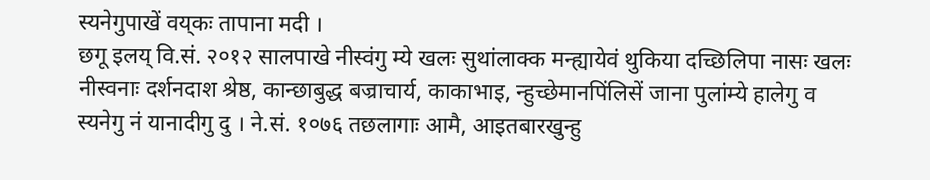स्यनेगुपाखें वय्‌कः तापाना मदी ।
छगू इलय्‌ वि.सं. २०१२ सालपाखे नीस्वंगु म्ये खलः सुथांलाक्क मन्ह्यायेवं थुकिया दच्छिलिपा नासः खलः नीस्वनाः दर्शनदाश श्रेष्ठ, कान्छाबुद्ध बज्राचार्य, काकाभाइ, न्हुच्छेमानपिंलिसें जाना पुलांम्ये हालेगु व स्यनेगु नं यानादीगु दु । ने.सं. १०७६ तछलागाः आमै, आइतबारखुन्हु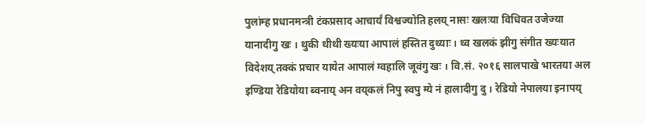पुलांम्ह प्रधानमन्त्री टंकप्रसाद आचार्यं विश्वज्योति हलय्‌ नासः खलःया विधिवत उजेज्या यानादीगु खः । थुकी थीथी ख्यःया आपालं हस्तित दुथ्याः । थ्व खलकं झीगु संगीत ख्यःयात विदेशय्‌ तक्कं प्रचार यायेत आपालं ग्वहालि जूवंगु खः । वि.सं. २०१६ सालपाखे भारतया अल इण्डिया रेडियोया ब्वनाय्‌ अन वय्‌कलं निपु स्वपु म्ये नं हालादीगु दु । रेडियो नेपालया इनापय्‌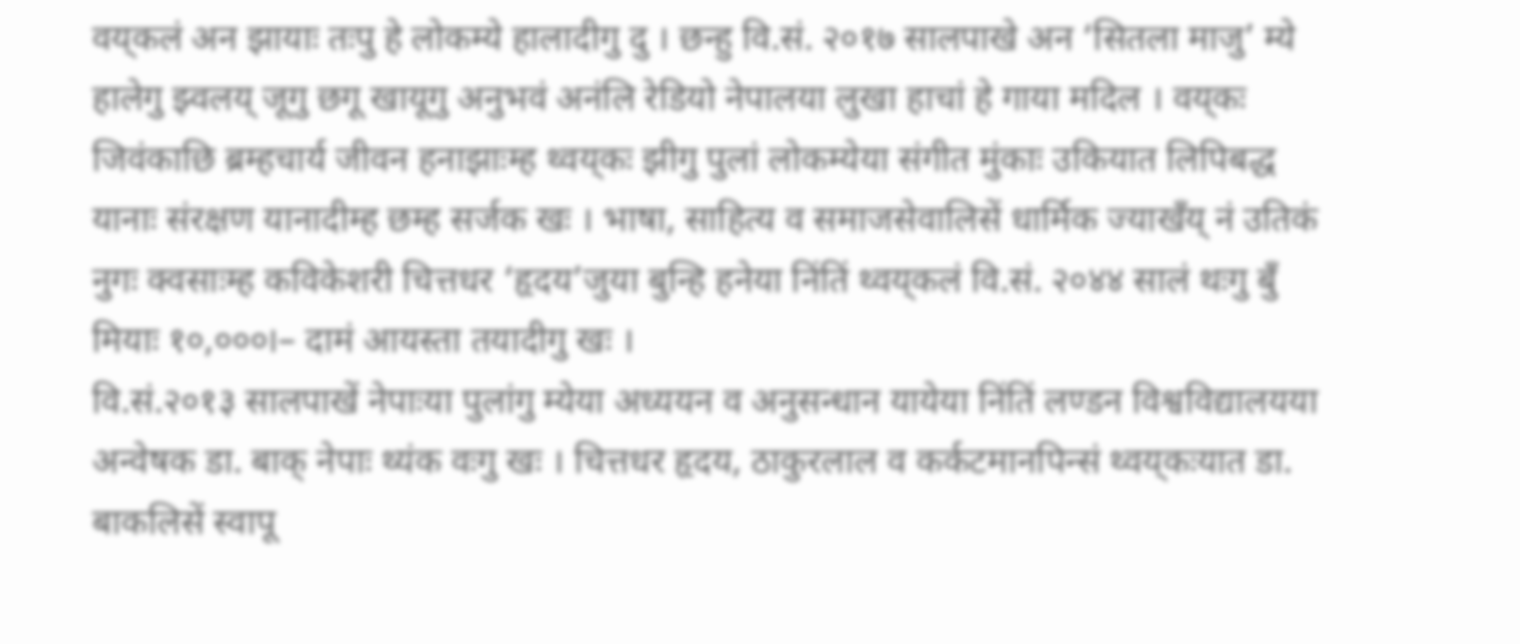वय्‌कलं अन झायाः तःपु हे लोकम्ये हालादीगु दु । छन्हु वि.सं. २०१७ सालपाखे अन ‘सितला माजु’ म्ये हालेगु झ्वलय्‌ जूगु छगू खायूगु अनुभवं अनंलि रेडियो नेपालया लुखा हाचां हे गाया मदिल । वय्‌कः जिवंकाछि ब्रम्हचार्य जीवन हनाझाःम्ह थ्वय्‌कः झीगु पुलां लोकम्येया संगीत मुंकाः उकियात लिपिबद्ध यानाः संरक्षण यानादीम्ह छम्ह सर्जक खः । भाषा, साहित्य व समाजसेवालिसें धार्मिक ज्याखँय्‌ नं उतिकं नुगः क्वसाःम्ह कविकेशरी चित्तधर ‘हृदय’जुया बुन्हि हनेया निंतिं थ्वय्‌कलं वि.सं. २०४४ सालं थःगु बुँ मियाः १०,०००।– दामं आयस्ता तयादीगु खः ।
वि.सं.२०१३ सालपाखें नेपाःया पुलांगु म्येया अध्ययन व अनुसन्धान यायेया निंतिं लण्डन विश्वविद्यालयया अन्वेषक डा. बाक् नेपाः थ्यंक वःगु खः । चित्तधर हृदय, ठाकुरलाल व कर्कटमानपिन्सं थ्वय्‌कःयात डा. बाकलिसें स्वापू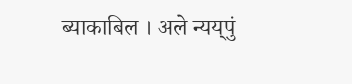ब्याकाबिल । अले न्यय्‌पुं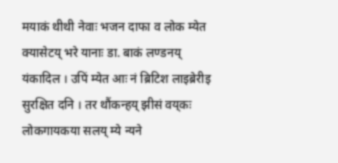मयाकं थीथी नेवाः भजन दाफा व लोक म्येत क्यासेटय्‌ भरे यानाः डा. बाकं लण्डनय्‌ यंकादिल । उपिं म्येत आः नं ब्रिटिश लाइब्रेरीइ सुरक्षित दनि । तर थौंकन्हय्‌ झीसं वय्‌कः लोकगायकया सलय्‌ म्ये न्यने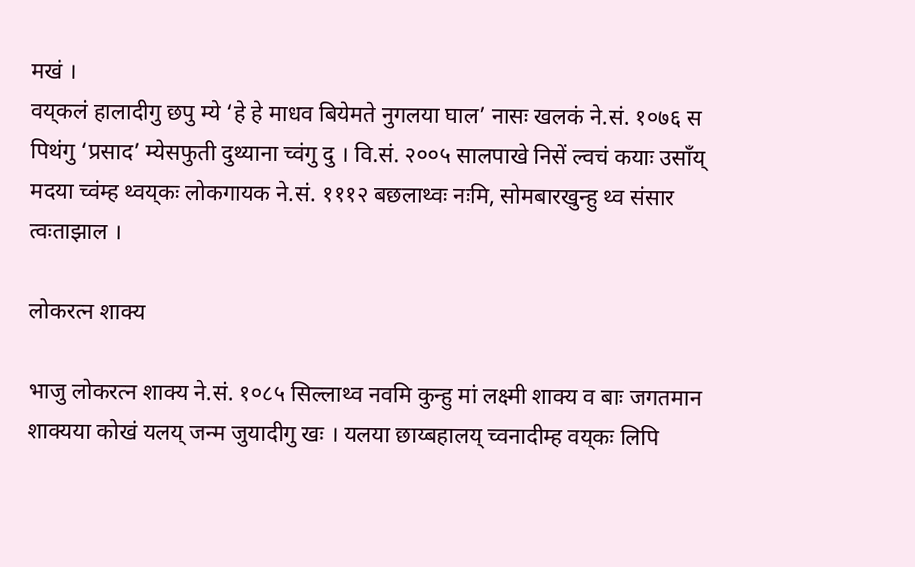मखं ।
वय्‌कलं हालादीगु छपु म्ये ‘हे हे माधव बियेमते नुगलया घाल’ नासः खलकं ने.सं. १०७६ स पिथंगु ‘प्रसाद’ म्येसफुती दुथ्याना च्वंगु दु । वि.सं. २००५ सालपाखे निसें ल्वचं कयाः उसाँय्‌ मदया च्वंम्ह थ्वय्‌कः लोकगायक ने.सं. १११२ बछलाथ्वः नःमि, सोमबारखुन्हु थ्व संसार त्वःताझाल ।

लोकरत्न शाक्य

भाजु लोकरत्न शाक्य ने.सं. १०८५ सिल्लाथ्व नवमि कुन्हु मां लक्ष्मी शाक्य व बाः जगतमान शाक्यया कोखं यलय् जन्म जुयादीगु खः । यलया छाय्बहालय् च्वनादीम्ह वय्‌कः लिपि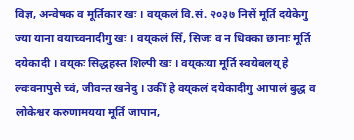विज्ञ, अन्वेषक व मूर्तिकार खः । वय्‌कलं वि.सं. २०३७ निसें मूर्ति दयेकेगु ज्या याना वयाच्वनादीगु खः । वय्‌कलं सिँ, सिजः व न धिक्का छानाः मूर्ति दयेकादी । वय्‌कः सिद्धहस्त शिल्पी खः । वय्‌कःया मूर्ति स्वयेबलय् हे ल्वःवनापुसे च्वं, जीवन्त खनेदु । उकीं हे वय्‌कलं दयेकादीगु आपालं बुद्ध व लोकेश्वर करुणामयया मूर्ति जापान,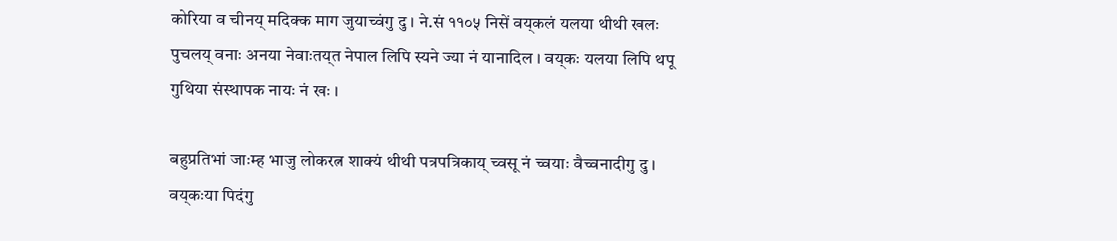कोरिया व चीनय् मदिक्क माग जुयाच्वंगु दु । ने.सं ११०५ निसें वय्‌कलं यलया थीथी खलः पुचलय् वनाः अनया नेवाःतय्‌त नेपाल लिपि स्यने ज्या नं यानादिल । वय्‌कः यलया लिपि थपू गुथिया संस्थापक नायः नं खः ।

बहुप्रतिभां जाःम्ह भाजु लोकरत्न शाक्यं थीथी पत्रपत्रिकाय् च्वसू नं च्वयाः वैच्वनादीगु दु । वय्‌कःया पिदंगु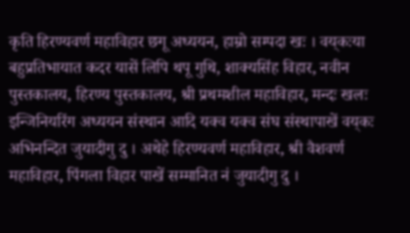कृति हिरण्यवर्ण महाविहार छगू अध्ययन, हाम्रो सम्पदा खः । वय्‌कःया बहुप्रतिभायात कदर यासें लिपि थपू गुथि, शाक्यसिंह विहार, नवीन पुस्तकालय, हिरण्य पुस्तकालय, श्री प्रथमशील महाविहार, मन्दः खलः इन्जिनियरिंग अध्ययन संस्थान आदि यक्व यक्व संघ संस्थापाखें वय्‌कः अभिनन्दित जुयादीगु दु । अथेहे हिरण्यवर्ण महाविहार, श्री वैशवर्ण महाविहार, पिंगला विहार पाखें सम्मानित नं जुयादीगु दु ।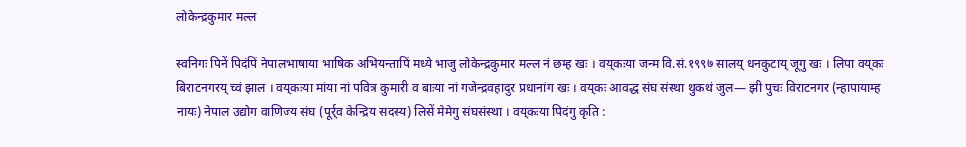लोकेन्द्रकुमार मल्ल

स्वनिगः पिनें पिदंपिं नेपालभाषाया भाषिक अभियन्तापिं मध्ये भाजु लोकेन्द्रकुमार मल्ल नं छम्ह खः । वय्‌कःया जन्म वि.सं.१९९७ सालय् धनकुटाय् जूगु खः । लिपा वय्‌कः बिराटनगरय् च्वं झाल । वय्‌कःया मांया नां पवित्र कुमारी व बाःया नां गजेन्द्रवहादुर प्रधानांग खः । वय्‌कः आवद्ध संघ संस्था थुकथं जुल— झी पुचः विराटनगर (न्हापायाम्ह नायः) नेपाल उद्योग वाणिज्य संघ (पूर्र्व केन्द्रिय सदस्य) लिसें मेमेगु संघसंस्था । वय्‌कःया पिदंगु कृति :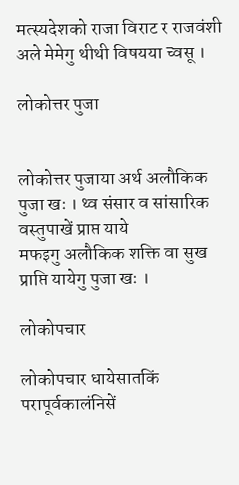मत्स्यदेशको राजा विराट र राजवंशी अले मेमेगु थीथी विषयया च्वसू ।

लोकोत्तर पुजा


लोकोत्तर पुजाया अर्थ अलौकिक पुजा खः । थ्व संसार व सांसारिक वस्तुपाखें प्राप्त याये
मफइगु अलौकिक शक्ति वा सुख प्राप्ति यायेगु पुजा खः ।

लोकोपचार

लोकोपचार धायेसातकिं परापूर्वकालंनिसें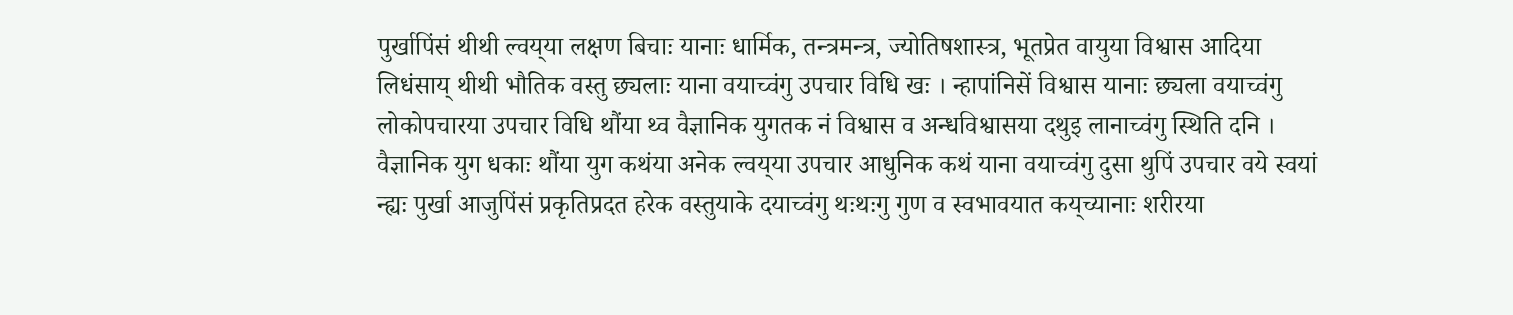पुर्खापिंसं थीथी ल्वय्‌या लक्षण बिचाः यानाः धार्मिक, तन्त्रमन्त्र, ज्योतिषशास्त्र, भूतप्रेत वायुया विश्वास आदिया लिधंसाय्‌ थीथी भौतिक वस्तु छ्यलाः याना वयाच्वंगु उपचार विधि खः । न्हापांनिसें विश्वास यानाः छ्यला वयाच्वंगु लोकोपचारया उपचार विधि थौंया थ्व वैज्ञानिक युगतक नं विश्वास व अन्धविश्वासया दथुइ लानाच्वंगु स्थिति दनि । वैज्ञानिक युग धकाः थौंया युग कथंया अनेक ल्वय्‌या उपचार आधुनिक कथं याना वयाच्वंगु दुसा थुपिं उपचार वये स्वयां न्ह्यः पुर्खा आजुपिंसं प्रकृतिप्रदत हरेक वस्तुयाके दयाच्वंगु थःथःगु गुण व स्वभावयात कय्‌च्यानाः शरीरया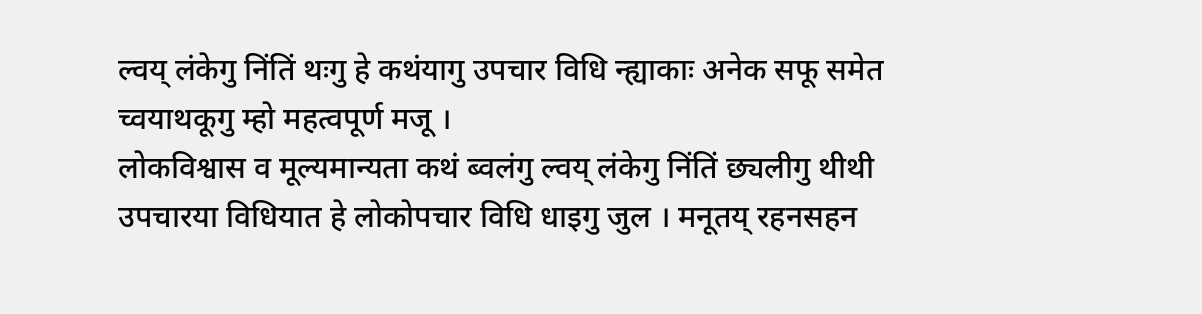ल्वय्‌ लंकेगु निंतिं थःगु हे कथंयागु उपचार विधि न्ह्याकाः अनेक सफू समेत च्वयाथकूगु म्हो महत्वपूर्ण मजू ।
लोकविश्वास व मूल्यमान्यता कथं ब्वलंगु ल्वय्‌ लंकेगु निंतिं छ्यलीगु थीथी उपचारया विधियात हे लोकोपचार विधि धाइगु जुल । मनूतय्‌ रहनसहन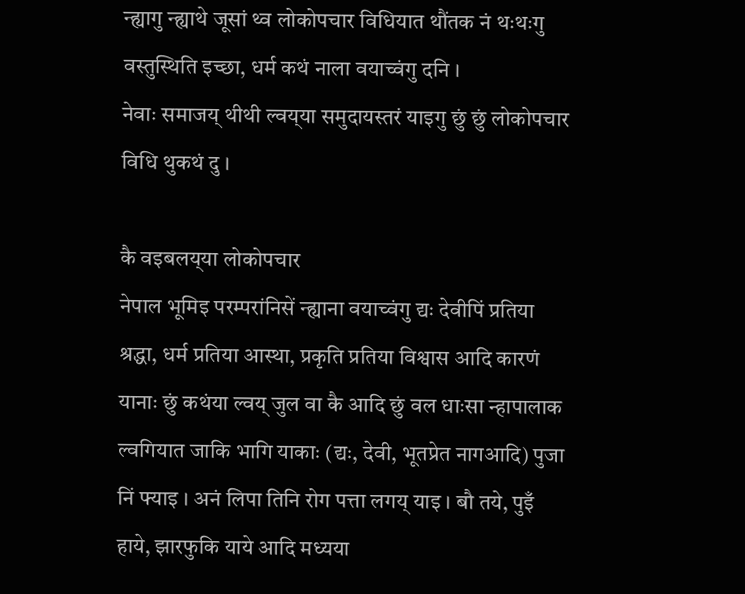न्ह्यागु न्ह्याथे जूसां थ्व लोकोपचार विधियात थौंतक नं थःथःगु वस्तुस्थिति इच्छा, धर्म कथं नाला वयाच्वंगु दनि ।
नेवाः समाजय्‌ थीथी ल्वय्‌या समुदायस्तरं याइगु छुं छुं लोकोपचार विधि थुकथं दु ।

कै वइबलय्‌या लोकोपचार
नेपाल भूमिइ परम्परांनिसें न्ह्याना वयाच्वंगु द्यः देवीपिं प्रतिया श्रद्धा, धर्म प्रतिया आस्था, प्रकृति प्रतिया विश्वास आदि कारणं यानाः छुं कथंया ल्वय्‌ जुल वा कै आदि छुं वल धाःसा न्हापालाक ल्वगियात जाकि भागि याकाः (द्यः, देवी, भूतप्रेत नागआदि) पुजा निं फ्याइ । अनं लिपा तिनि रोग पत्ता लगय्‌ याइ । बौ तये, पुइँ हाये, झारफुकि याये आदि मध्यया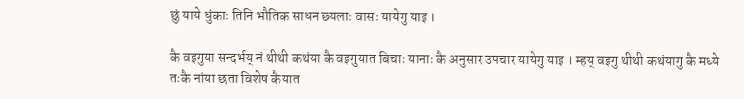छुं याये धुंकाः तिनि भौतिक साधन छ्यलाः वासः यायेगु याइ ।

कै वइगुया सन्दर्भय्‌ नं थीथी कथंया कै वइगुयात बिचाः यानाः कै अनुसार उपचार यायेगु याइ । म्हय्‌ वइगु थीथी कथंयागु कै मध्ये तःकै नांया छता विशेष कैयात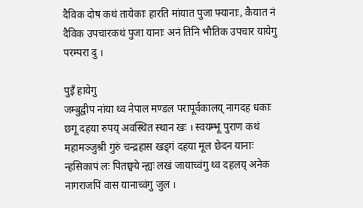दैविक दोष कथं तायेकाः हारति मांयात पुजा फ्यानाः, कैयात नं दैविक उपचारकथं पुजा यानाः अनं तिनि भौतिक उपचार यायेगु परम्परा दु ।

पुइँ हायेगु
जम्बुद्वीप नांया थ्व नेपाल मण्डल परापूर्वकालय्‌ नागदह धकाः छगू दहया रुपय्‌ अवस्थित स्थान खः । स्वयम्भू पुराण कथं महामञ्जुश्री गुरुं चन्द्रहास खड्गं दहया मूल छेदन यानाः न्हसिकापं लः पितछ्वये न्ह्यः लखं जायाच्वंगु थ्व दहलय्‌ अनेक नागराजपिं वास यानाच्वंगु जुल ।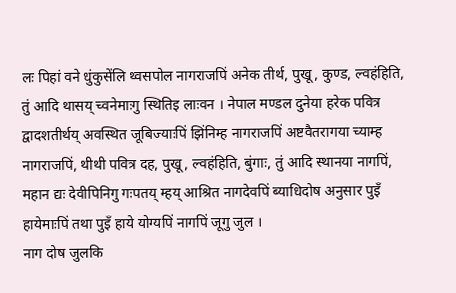लः पिहां वने धुंकुसेंलि थ्वसपोल नागराजपिं अनेक तीर्थ, पुखू, कुण्ड, ल्वहंहिति, तुं आदि थासय्‌ च्वनेमाःगु स्थितिइ लाःवन । नेपाल मण्डल दुनेया हरेक पवित्र द्वादशतीर्थय्‌ अवस्थित जूबिज्याःपिं झिंनिम्ह नागराजपिं अष्टवैतरागया च्याम्ह नागराजपिं, थीथी पवित्र दह, पुखू, ल्वहंहिति, बुंगाः, तुं आदि स्थानया नागपिं, महान द्यः देवीपिनिगु गःपतय्‌ म्हय्‌ आश्रित नागदेवपिं ब्याधिदोष अनुसार पुइँ हायेमाःपिं तथा पुइँ हाये योग्यपिं नागपिं जूगु जुल ।
नाग दोष जुलकि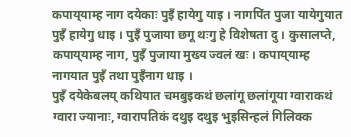कपाय्‌याम्ह नाग दयेकाः पुइँ हायेगु याइ । नागपिंत पुजा यायेगुयात पुइँ हायेगु धाइ । पुइँ पुजाया छगू थःगु हे विशेषता दु । कुसालप्ते, कपाय्‌याम्ह नाग, पुइँ पुजाया मुख्य ज्वलं खः । कपाय्‌याम्ह नागयात पुइँ तथा पुइँनाग धाइ ।
पुइँ दयेकेबलय्‌ कथियात चमबुइकथं छलांगू छलांगूया ग्वाराकथं ग्वारा ज्यानाः, ग्वारापतिकं दथुइ दथुइ भुइसिन्हलं गिलिक्क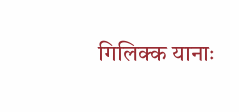गिलिक्क यानाः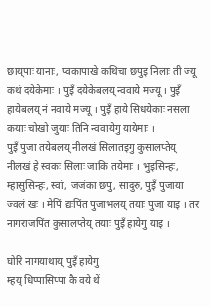छाय्‌पाः यानाः, प्वकापाखे कथिचा छपुइ निलाः ती ज्यू कथं दयेकेमाः । पुइँ दयेकेबलय्‌ न्ववाये मज्यू । पुइँ हायेबलय्‌ नं नवाये मज्यू । पुइँ हाये सिधयेकाः नसला कयाः चोखो जुयाः तिनि न्ववायेगु यायेमाः ।
पुइँ पुजा तयेबलय्‌ नीलखं सिलातइगु कुसालप्तेय्‌ नीलखं हे स्वकः सिलाः जाकि तयेमाः । भुइसिन्हः, म्हासुसिन्हः, स्वां, जजंका छपु, सादुरु, पुइँ पुजाया ज्वलं खः । मेपिं द्यःपिंत पुजाभलय्‌ तयाः पुजा याइ । तर नागराजपिंत कुसालप्तेय्‌ तयाः पुइँ हायेगु याइ ।

घोरि नागयाथाय्‌ पुइँ हायेगु
म्हय्‌ धिप्पासिप्पा कै वये थें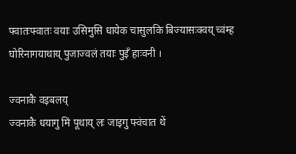फ्वातःफ्वातः वयाः उसिमुसि धायेक चासुलकि बिज्यासःक्वय्‌ च्वंम्ह घोरिनागयाथाय्‌ पुजाज्वलं तयाः पुइँ हाःवनी ।

ज्वनाकै वइबलय्‌
ज्वनाकै धयागु मिं पूथाय्‌ लः जाइगु फ्वंचात थें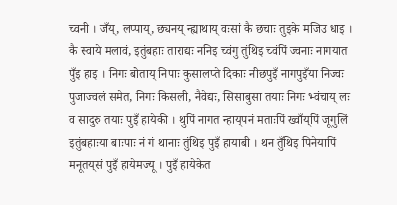च्वनी । जँय्‌, लप्पाय्‌, छ्यनय्‌ न्ह्याथाय्‌ वःसां कै छचाः तुइके मजिउ धाइ । कै स्वाये मलावं, इतुंबहाः ताराद्यः ननिइ च्वंगु तुंथिइ च्वंपिं ज्वनाः नागयात पुँइ हाइ । निगः बोताय्‌ निपाः कुसालप्ते दिकाः नीछपुइँ नागपुइँया निज्वः पुजाज्वलं समेत, निगः किसली, नैवेद्यः, सिसाबुसा तयाः निगः भ्वंचाय्‌ लः व सादुरु तयाः पुइँ हायेकी । थुपिं नागत न्हाय्‌पनं मताःपिं ख्वाँय्‌पिं जूगुलिं इतुंबहाःया बाःपाः नं गं थानाः तुंथिइ पुइँ हायाबी । थन तुँथिइ पिनेयापिं मनूतय्‌सं पुइँ हायेमज्यू । पुइँ हायेकेत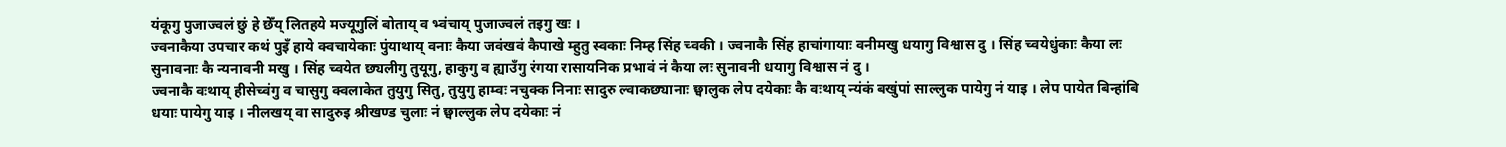यंकूगु पुजाज्वलं छुं हे छेँय्‌ लितहये मज्यूगुलिं बोताय्‌ व भ्वंचाय्‌ पुजाज्वलं तइगु खः ।
ज्वनाकैया उपचार कथं पुइँ हाये क्वचायेकाः पुंयाथाय्‌ वनाः कैया जवंखवं कैपाखे म्हुतु स्वकाः निम्ह सिंह च्वकी । ज्वनाकै सिंह हाचांगायाः वनीमखु धयागु विश्वास दु । सिंह च्वयेधुंकाः कैया लः सुनावनाः कै न्यनावनी मखु । सिंह च्वयेत छ्यलीगु तुयूगु, हाकुगु व ह्याउँगु रंगया रासायनिक प्रभावं नं कैया लः सुनावनी धयागु विश्वास नं दु ।
ज्वनाकै वःथाय्‌ हीसेच्वंगु व चासुगु क्वलाकेत तुयुगु सितु, तुयुगु हाम्वः नचुक्क निनाः सादुरु ल्वाकछ्यानाः छ्वालुक लेप दयेकाः कै वःथाय्‌ न्यंकं बखुंपां साल्लुक पायेगु नं याइ । लेप पायेत बिन्हांबि धयाः पायेगु याइ । नीलखय्‌ वा सादुरुइ श्रीखण्ड चुलाः नं छ्वाल्लुक लेप दयेकाः नं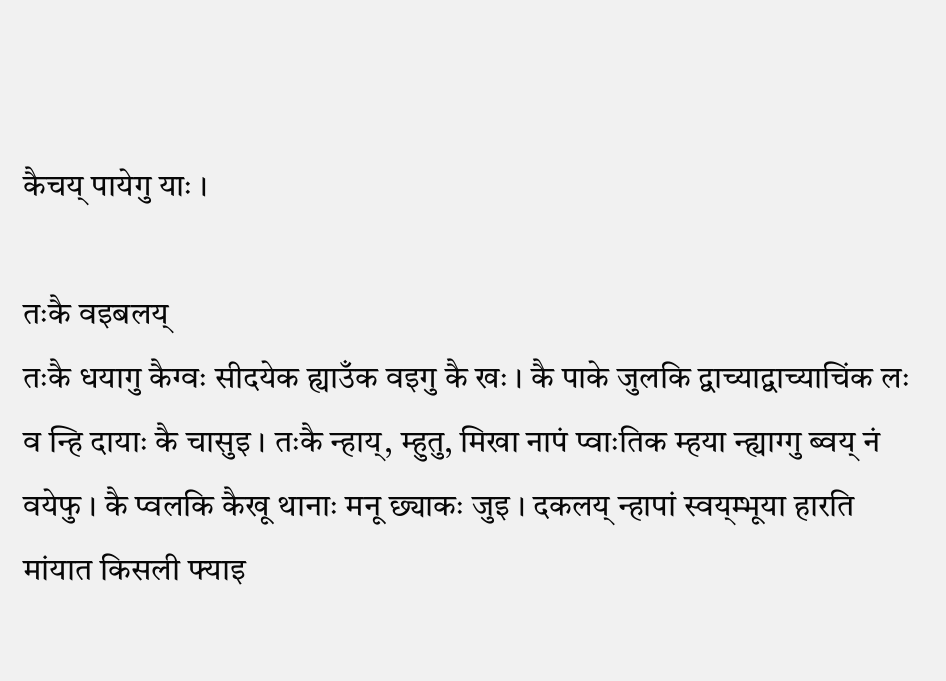कैचय्‌ पायेगु याः ।

तःकै वइबलय्‌
तःकै धयागु कैग्वः सीदयेक ह्याउँक वइगु कै खः । कै पाके जुलकि द्वाच्याद्वाच्याचिंक लः व न्हि दायाः कै चासुइ । तःकै न्हाय्‌, म्हुतु, मिखा नापं प्वाःतिक म्हया न्ह्याग्गु ब्वय्‌ नं वयेफु । कै प्वलकि कैखू थानाः मनू छ्याकः जुइ । दकलय्‌ न्हापां स्वय्‌म्भूया हारति मांयात किसली फ्याइ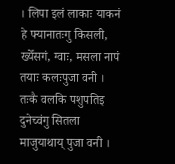। लिपा इलं लाकाः याकनं हे फ्यानातःगु किसली, ख्येँसगं, ग्वाः, मसला नापं तयाः कलःपुजा वनी । तःकै वलकि पशुपतिइ दुनेच्वंगु सितला माजुयाथाय्‌ पुजा वनी ।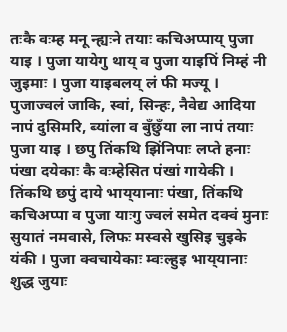तःकै वःम्ह मनू न्ह्यःने तयाः कचिअप्पाय्‌ पुजा याइ । पुजा यायेगु थाय्‌ व पुजा याइपिं निम्हं नी जुइमाः । पुजा याइबलय्‌ लं फी मज्यू । पुजाज्वलं जाकि, स्वां, सिन्हः, नैवेद्य आदिया नापं दुसिमरि, ब्यांला व बुँछुँया ला नापं तयाः पुजा याइ । छपु तिंकथि झिंनिपाः लप्ते हनाः पंखा दयेकाः कै वःम्हेसित पंखां गायेकी । तिंकथि छपुं दाये भाय्‌यानाः पंखा, तिंकथि कचिअप्पा व पुजा याःगु ज्वलं समेत दक्वं मुनाः सुयातं नमवासे, लिफः मस्वसे खुसिइ चुइके यंकी । पुजा क्वचायेकाः म्वःल्हुइ भाय्‌यानाः शुद्ध जुयाः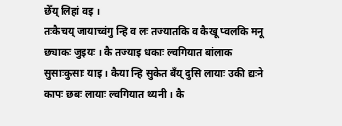छेँय्‌ लिहां वइ ।
तःकैचय्‌ जायाच्वंगु न्हि व लः तज्यातकि व कैखू प्वलकि मनू छ्याकः जुइयः । कै तज्याइ धकाः ल्वगियात बांलाक सुसाःकुसाः याइ । कैया न्हि सुकेत बँय्‌ दुसि लायाः उकी द्यःने कापः छबः लायाः ल्वगियात थ्यनी । कै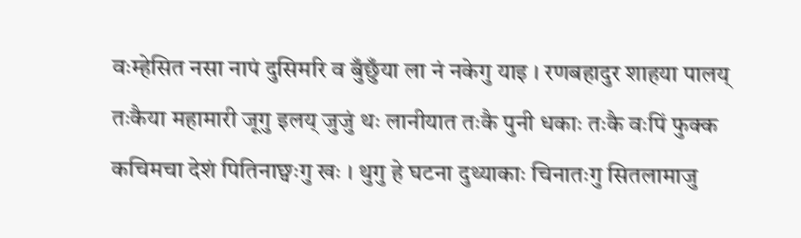वःम्हेसित नसा नापं दुसिमरि व बुँछुँया ला नं नकेगु याइ । रणबहादुर शाहया पालय्‌ तःकैया महामारी जूगु इलय्‌ जुजुं थः लानीयात तःकै पुनी धकाः तःकै वःपिं फुक्क कचिमचा देशं पितिनाछ्वःगु खः । थुगु हे घटना दुथ्याकाः चिनातःगु सितलामाजु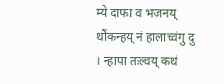म्ये दाफा व भजनय्‌ थौंकन्हय्‌ नं हालाच्वंगु दु । न्हापा तःल्वय्‌ कथं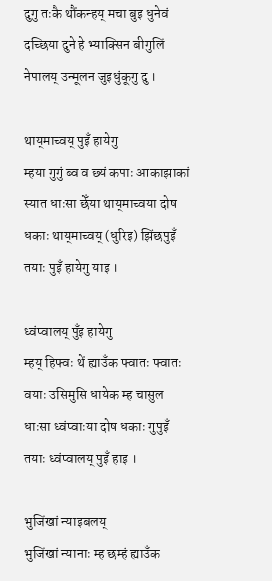दुगु तःकै थौंकन्हय्‌ मचा बुइ धुनेवं दच्छिया दुने हे भ्याक्सिन बीगुलिं नेपालय्‌ उन्मूलन जुइधुंकूगु दु ।

थाय्‌माच्वय्‌ पुइँ हायेगु
म्हया गुगुं ब्व व छ्यं कपाः आकाझाकां स्यात धाःसा छेँया थाय्‌माच्वया दोष धकाः थाय्‌माच्वय्‌ (धुरिइ) झिंछपुइँ तयाः पुइँ हायेगु याइ ।

ध्वंप्वालय्‌ पुँइ हायेगु
म्हय्‌ हिफ्वः थें ह्याउँक फ्वातः फ्वातः वयाः उसिमुसि धायेक म्ह चासुल धाःसा ध्वंप्वाःया दोष धकाः गुपुइँ तयाः ध्वंप्वालय्‌ पुइँ हाइ ।

भुजिंखां न्याइबलय्‌
भुजिंखां न्यानाः म्ह छम्हं ह्याउँक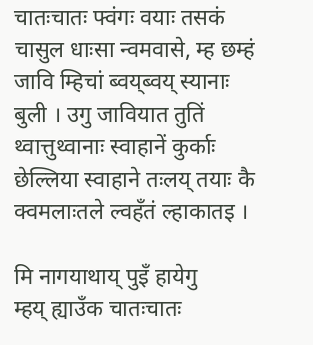चातःचातः फ्वंगः वयाः तसकं चासुल धाःसा न्वमवासे, म्ह छम्हं जावि म्हिचां ब्वय्‌ब्वय्‌ स्यानाः बुली । उगु जावियात तुतिं थ्वात्तुथ्वानाः स्वाहानें कुर्काः छेल्लिया स्वाहाने तःलय्‌ तयाः कै क्वमलाःतले ल्वहँतं ल्हाकातइ ।

मि नागयाथाय्‌ पुइँ हायेगु
म्हय्‌ ह्याउँक चातःचातः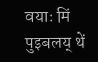वयाः मिं पुइबलय्‌ थें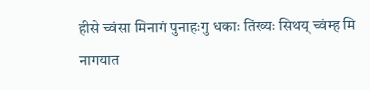हीसे च्वंसा मिनागं पुनाहःगु धकाः तिंख्यः सिथय्‌ च्वंम्ह मि नागयात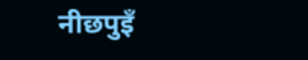नीछपुइँ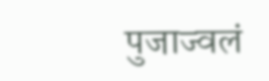पुजाज्वलं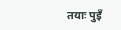तयाः पुइँ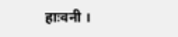हाःवनी ।